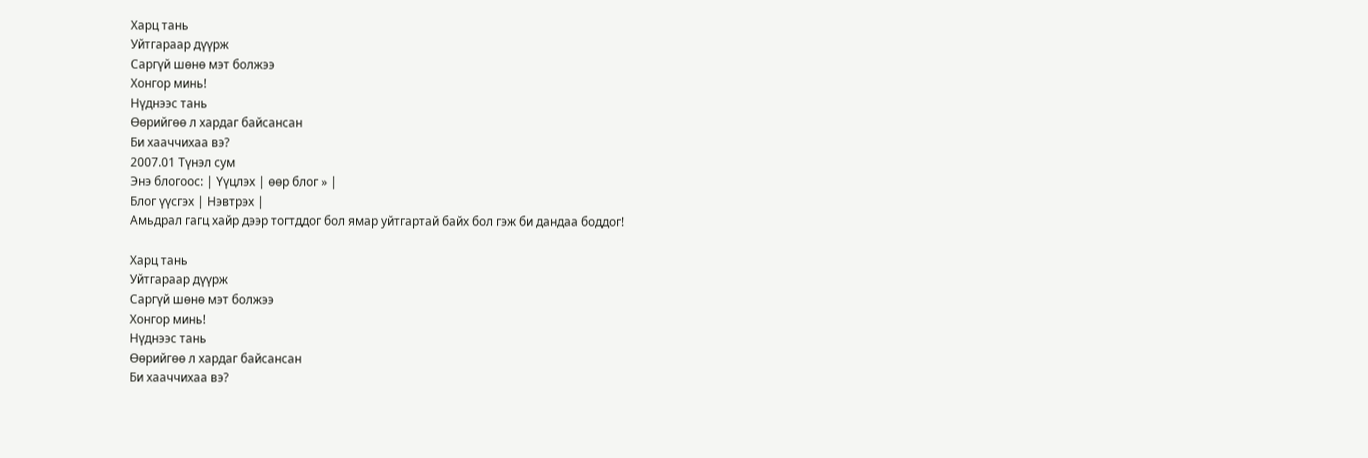Харц тань
Уйтгараар дүүрж
Саргүй шөнө мэт болжээ
Хонгор минь!
Нүднээс тань
Өөрийгөө л хардаг байсансан
Би хааччихаа вэ?
2007.01 Түнэл сум
Энэ блогоос: | Үүцлэх | өөр блог » |
Блог үүсгэх | Нэвтрэх |
Амьдрал гагц хайр дээр тогтддог бол ямар уйтгартай байх бол гэж би дандаа боддог!

Харц тань
Уйтгараар дүүрж
Саргүй шөнө мэт болжээ
Хонгор минь!
Нүднээс тань
Өөрийгөө л хардаг байсансан
Би хааччихаа вэ?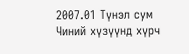2007.01 Түнэл сум
Чиний хүзүүнд хүрч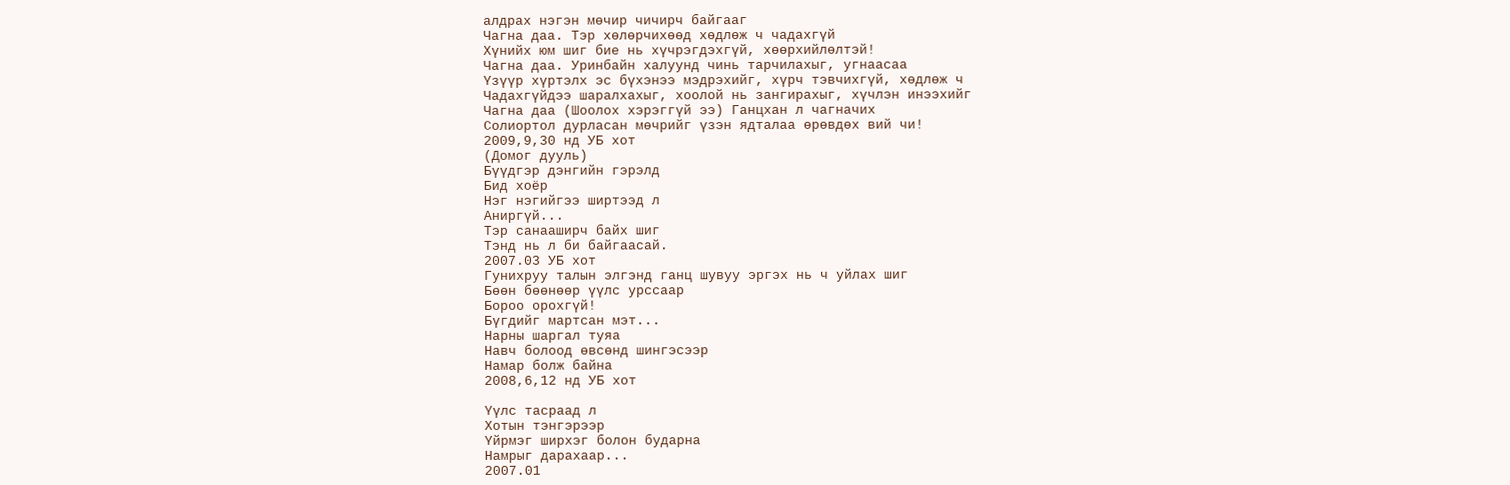алдрах нэгэн мөчир чичирч байгааг
Чагна даа. Тэр хөлөрчихөөд хөдлөж ч чадахгүй
Хүнийх юм шиг бие нь хүчрэгдэхгүй, хөөрхийлөлтэй!
Чагна даа. Уринбайн халуунд чинь тарчилахыг, угнаасаа
Үзүүр хүртэлх эс бүхэнээ мэдрэхийг, хүрч тэвчихгүй, хөдлөж ч
Чадахгүйдээ шаралхахыг, хоолой нь зангирахыг, хүчлэн инээхийг
Чагна даа (Шоолох хэрэггүй ээ) Ганцхан л чагначих
Солиортол дурласан мөчрийг үзэн ядталаа өрөвдөх вий чи!
2009,9,30 нд УБ хот
(Домог дууль)
Бүүдгэр дэнгийн гэрэлд
Бид хоёр
Нэг нэгийгээ ширтээд л
Аниргүй...
Тэр санааширч байх шиг
Тэнд нь л би байгаасай.
2007.03 УБ хот
Гунихруу талын элгэнд ганц шувуу эргэх нь ч уйлах шиг
Бөөн бөөнөөр үүлс урссаар
Бороо орохгүй!
Бүгдийг мартсан мэт...
Нарны шаргал туяа
Навч болоод өвсөнд шингэсээр
Намар болж байна
2008,6,12 нд УБ хот

Үүлс тасраад л
Хотын тэнгэрээр
Үйрмэг ширхэг болон бударна
Намрыг дарахаар...
2007.01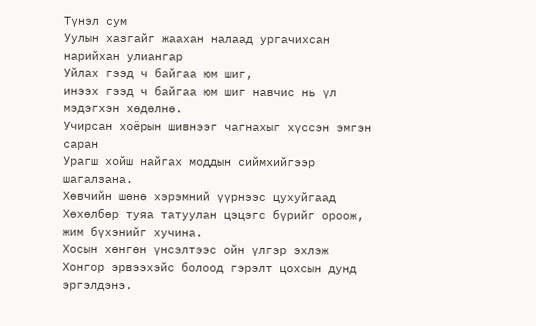Түнэл сум
Уулын хазгайг жаахан налаад ургачихсан нарийхан улиангар
Уйлах гээд ч байгаа юм шиг,
инээх гээд ч байгаа юм шиг навчис нь үл мэдэгхэн хөдөлнө.
Учирсан хоёрын шивнээг чагнахыг хүссэн эмгэн саран
Урагш хойш найгах моддын сиймхийгээр шагалзана.
Хөвчийн шөнө хэрэмний үүрнээс цухуйгаад
Хөхөлбөр туяа татуулан цэцэгс бүрийг ороож, жим бүхэнийг хучина.
Хосын хөнгөн үнсэлтээс ойн үлгэр эхлэж
Хонгор эрвээхэйс болоод гэрэлт цохсын дунд эргэлдэнэ.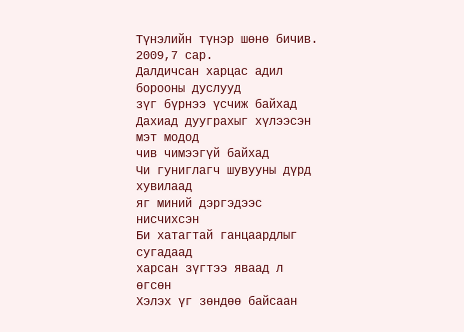Түнэлийн түнэр шөнө бичив. 2009,7 сар.
Далдичсан харцас адил борооны дуслууд
зүг бүрнээ үсчиж байхад
Дахиад дууграхыг хүлээсэн мэт модод
чив чимээгүй байхад
Чи гуниглагч шувууны дүрд хувилаад
яг миний дэргэдээс нисчихсэн
Би хатагтай ганцаардлыг сугадаад
харсан зүгтээ яваад л өгсөн
Хэлэх үг зөндөө байсаан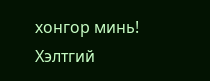хонгор минь!
Хэлтгий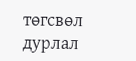төгсвөл дурлал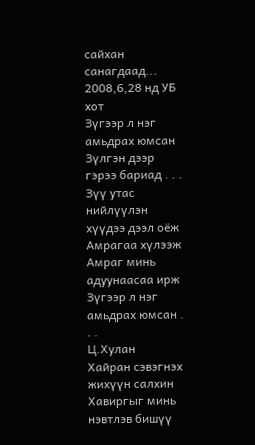сайхан санагдаад...
2008,6,28 нд УБ хот
Зүгээр л нэг амьдрах юмсан
Зүлгэн дээр гэрээ бариад . . .
Зүү утас нийлүүлэн хүүдээ дээл оёж
Амрагаа хүлээж
Амраг минь адуунаасаа ирж
Зүгээр л нэг амьдрах юмсан . . .
Ц.Хулан
Хайран сэвэгнэх жихүүн салхин
Хавиргыг минь нэвтлэв бишүү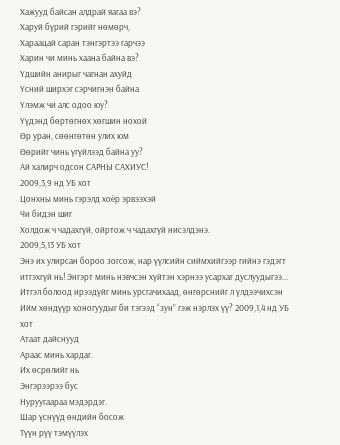Хажууд байсан алдрай яагаа вэ?
Харуй бүрий гэрийг нөмөрч,
Хараацай саран тэнгэртээ гарчээ
Харин чи минь хаана байна вэ?
Үдшийн анирыг чагнан ахуйд
Үсний ширхэг сэрчигнэн байна
Үлэмж чи алс одоо юу?
Үүдэнд бөртөгнөх хөгшин нохой
Өр уран, сөөнгөтөн улих юм
Өөрийг чинь үгүйлээд байна уу?
Ай халирч одсон САРНЫ САХИУС!
2009,3,9 нд УБ хот
Цонхны минь гэрэлд хоёр эрвээхэй
Чи бидэн шиг
Холдож ч чадахгүй, ойртож ч чадахгүй нисэлдэнэ.
2009,5,13 УБ хот
Энэ их улирсан бороо зогсож, нар үүлсийн сиймхийгээр гийнэ гэдэгт итгэхгүй нь! Энгэрт минь нэвчсэн хүйтэн хэрнээ усархаг дуслуудыгээ... Итгэл болоод ирээдүйг минь урсгачихаад, өнгөрснийг л үлдээчихсэн Ийм хөндүүр хоногуудыг би тэгээд “зун” гэж нэрлэх үү? 2009,1,4 нд УБ хот
Атаат дайснууд
Араас минь хардаг.
Их өсрөлийг нь
Энгэрээрээ бус
Нуруугаараа мэдэрдэг.
Шар үснүүд өндийн босож
Түүн рүү тэмүүлэх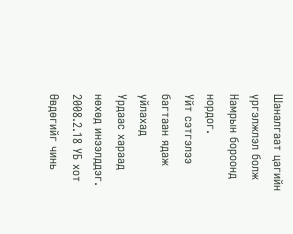Шаналгаат цагийн үргэлжлэл болж
Намрын бороонд нордог.
Уйт сэтгэлээ багтаан ядаж уйлахад
Урдаас хараад нөхөд инээлддэг.
2008.2.18 УБ хот
Өвдөгийг чинь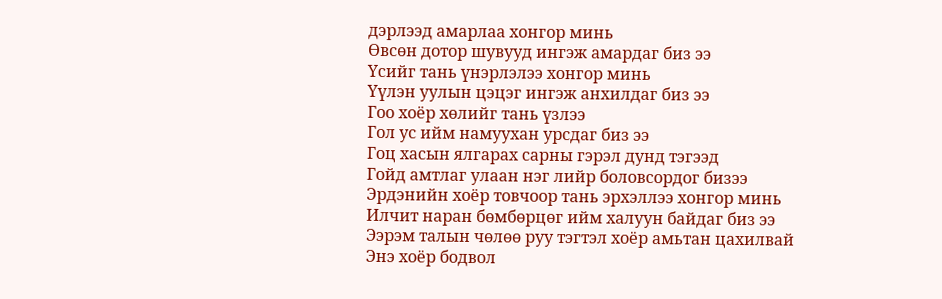дэрлээд амарлаа хонгор минь
Өвсөн дотор шувууд ингэж амардаг биз ээ
Үсийг тань үнэрлэлээ хонгор минь
Үүлэн уулын цэцэг ингэж анхилдаг биз ээ
Гоо хоёр хөлийг тань үзлээ
Гол ус ийм намуухан урсдаг биз ээ
Гоц хасын ялгарах сарны гэрэл дунд тэгээд
Гойд амтлаг улаан нэг лийр боловсордог бизээ
Эрдэнийн хоёр товчоор тань эрхэллээ хонгор минь
Илчит наран бөмбөрцөг ийм халуун байдаг биз ээ
Ээрэм талын чөлөө руу тэгтэл хоёр амьтан цахилвай
Энэ хоёр бодвол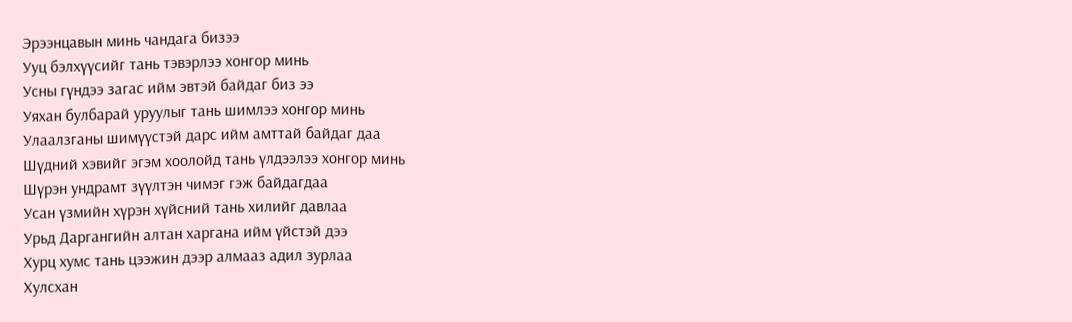Эрээнцавын минь чандага бизээ
Ууц бэлхүүсийг тань тэвэрлээ хонгор минь
Усны гүндээ загас ийм эвтэй байдаг биз ээ
Уяхан булбарай уруулыг тань шимлээ хонгор минь
Улаалзганы шимүүстэй дарс ийм амттай байдаг даа
Шүдний хэвийг эгэм хоолойд тань үлдээлээ хонгор минь
Шүрэн ундрамт зүүлтэн чимэг гэж байдагдаа
Усан үзмийн хүрэн хүйсний тань хилийг давлаа
Урьд Даргангийн алтан харгана ийм үйстэй дээ
Хурц хумс тань цээжин дээр алмааз адил зурлаа
Хулсхан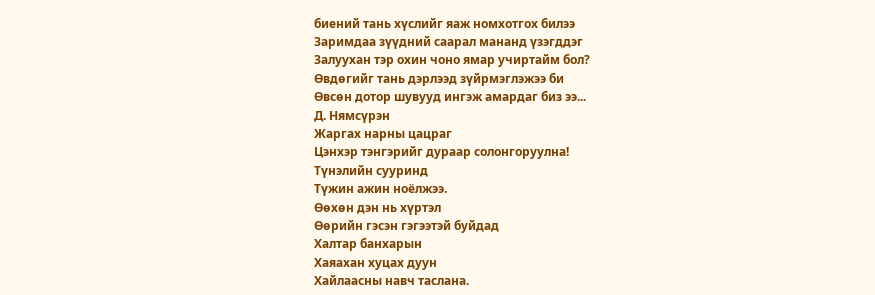биений тань хүслийг яаж номхотгох билээ
Заримдаа зүүдний саарал мананд үзэгддэг
Залуухан тэр охин чоно ямар учиртайм бол?
Өвдөгийг тань дэрлээд зүйрмэглэжээ би
Өвсөн дотор шувууд ингэж амардаг биз ээ...
Д. Нямсүрэн
Жаргах нарны цацраг
Цэнхэр тэнгэрийг дураар солонгоруулна!
Түнэлийн сууринд
Түжин ажин ноёлжээ.
Өөхөн дэн нь хүртэл
Өөрийн гэсэн гэгээтэй буйдад
Халтар банхарын
Хаяахан хуцах дуун
Хайлаасны навч таслана.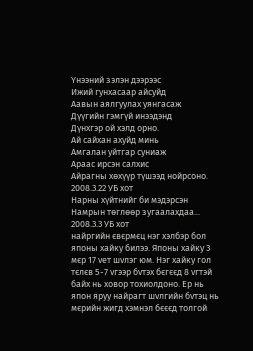Үнээний зэлэн дээрээс
Ижий гунхасаар айсуйд
Аавын аялгуулах уянгасаж
Дүүгийн гэмгүй инээдэнд
Дүнхгэр ой хэлд орно.
Ай сайхан ахуйд минь
Амгалан уйтгар суниаж
Араас ирсэн салхис
Айрагны хөхүүр түшээд нойрсоно.
2008.3.22 УБ хот
Нарны хүйтнийг би мэдэрсэн
Намрын төглөөр зугаалахдаа...
2008.3.3 УБ хот
найргийн євєрмєц нэг хэлбэр бол японы хайку билээ. Японы хайку 3 мєр 17 vет шvлэг юм. Нэг хайку гол тєлєв 5-7 vгээр бvтэх бєгєєд 8 vгтэй байх нь ховор тохиолдоно. Ер нь япон яруу найрагт шvлгийн бvтэц нь мєрийн жигд хэмнэл бєєєд толгой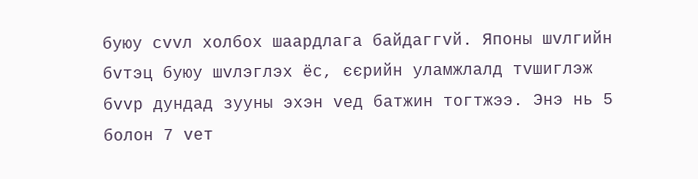буюу сvvл холбох шаардлага байдаггvй. Японы шvлгийн бvтэц буюу шvлэглэх ёс, єєрийн уламжлалд тvшиглэж бvvр дундад зууны эхэн vед батжин тогтжээ. Энэ нь 5 болон 7 vет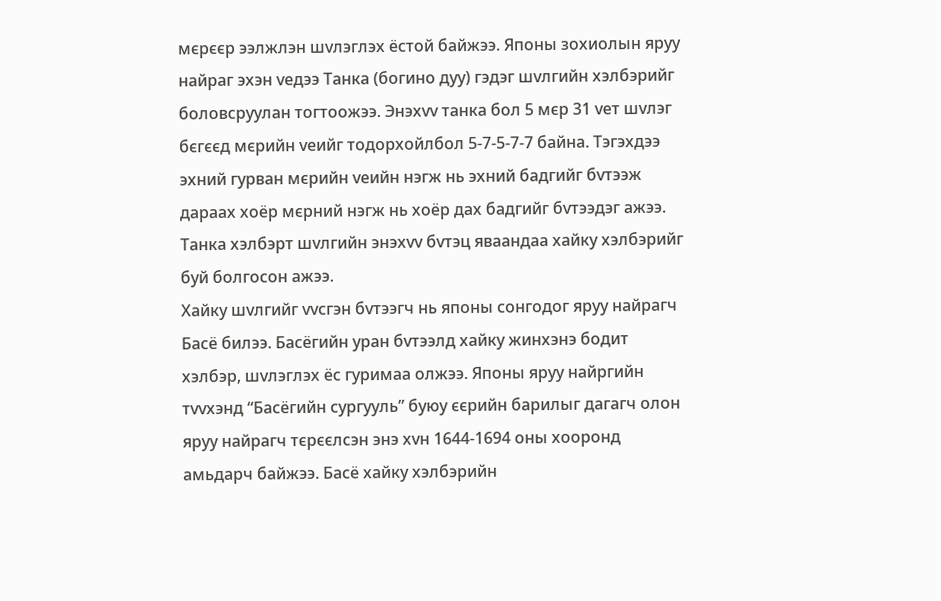мєрєєр ээлжлэн шvлэглэх ёстой байжээ. Японы зохиолын яруу найраг эхэн vедээ Танка (богино дуу) гэдэг шvлгийн хэлбэрийг боловсруулан тогтоожээ. Энэхvv танка бол 5 мєр 31 vет шvлэг бєгєєд мєрийн vеийг тодорхойлбол 5-7-5-7-7 байна. Тэгэхдээ эхний гурван мєрийн vеийн нэгж нь эхний бадгийг бvтээж дараах хоёр мєрний нэгж нь хоёр дах бадгийг бvтээдэг ажээ. Танка хэлбэрт шvлгийн энэхvv бvтэц яваандаа хайку хэлбэрийг буй болгосон ажээ.
Хайку шvлгийг vvсгэн бvтээгч нь японы сонгодог яруу найрагч Басё билээ. Басёгийн уран бvтээлд хайку жинхэнэ бодит хэлбэр, шvлэглэх ёс гуримаа олжээ. Японы яруу найргийн тvvхэнд “Басёгийн сургууль” буюу єєрийн барилыг дагагч олон яруу найрагч тєрєєлсэн энэ хvн 1644-1694 оны хооронд амьдарч байжээ. Басё хайку хэлбэрийн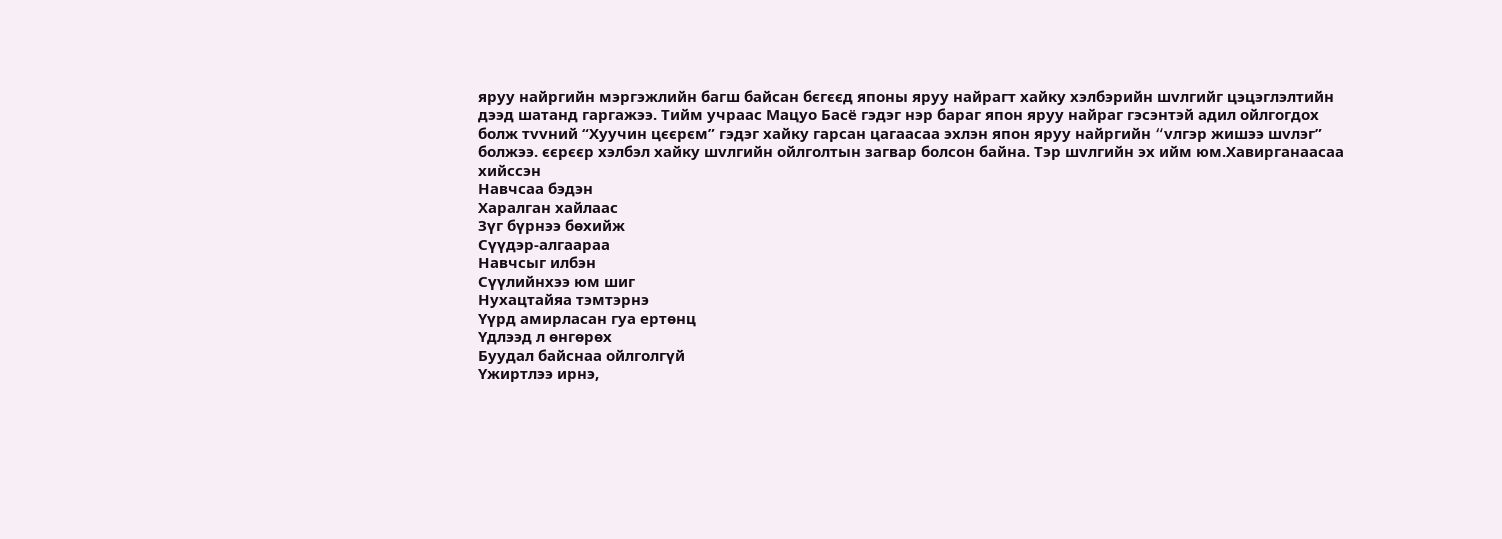яруу найргийн мэргэжлийн багш байсан бєгєєд японы яруу найрагт хайку хэлбэрийн шvлгийг цэцэглэлтийн дээд шатанд гаргажээ. Тийм учраас Мацуо Басё гэдэг нэр бараг япон яруу найраг гэсэнтэй адил ойлгогдох болж тvvний “Хуучин цєєрєм” гэдэг хайку гарсан цагаасаа эхлэн япон яруу найргийн “vлгэр жишээ шvлэг” болжээ. єєрєєр хэлбэл хайку шvлгийн ойлголтын загвар болсон байна. Тэр шvлгийн эх ийм юм.Хавирганаасаа хийссэн
Навчсаа бэдэн
Харалган хайлаас
Зүг бүрнээ бөхийж
Сүүдэр-алгаараа
Навчсыг илбэн
Сүүлийнхээ юм шиг
Нухацтайяа тэмтэрнэ
Үүрд амирласан гуа ертөнц
Үдлээд л өнгөрөх
Буудал байснаа ойлголгүй
Үжиртлээ ирнэ,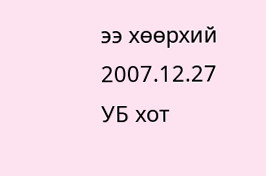ээ хөөрхий
2007.12.27 УБ хот